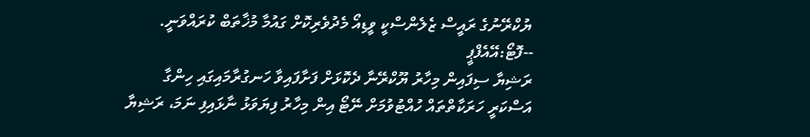ޔުކްރޭނުގެ ރައީސް ޒެލެންސްކީ ވީޑިއޯ މެދުވެރިކޮށް ގައުމާ މުޚާތަބް ކުރައްވަނީ. --ފޮޓޯ:އޭއެފްޕީ
ރަޝިޔާ ސިފައިން މިހާރު ޔޫކްރޭނާ ދެކޮޅަށް ފަށާފައިވާ ހަނގުރާމައިގައި ހިންގާ އަސްކަރީ ހަރަކާތްތައް ހުއްޓުވުމަށް ނޭޓޯ އިން މިހާރު ފިޔަވަޅު ނާޅައިފި ނަމަ، ރަޝިޔާ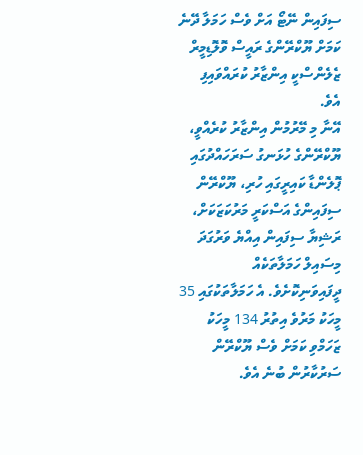ސިފައިން ނޭޓޯ އަށް ވެސް ހަމަލާ ދޭނެ ކަމަށް ޔޫކްރޭންގެ ރައީސް ވޮލޮޑިމީރް ޒެލެންސްކީ އިންޒާރު ކުރައްވައިފި އެވެ.
އޭނާ މި މޭރުމުން އިންޒާރު ކުރެއްވީ، ޔޫކްރޭންގެ ހުޅަނގު ސަރަހައްދުގައި ޕޮލެންޑާ ކައިރީގައި ހުރި، ޔޫކްރޭން ސިފައިންގެ އަސްކަރީ މަރުކަޒަކަށް، ރަޝިޔާ ސިފައިން އިއްޔެ ވަރުގަދަ މިސައިލް ހަމަލާތަކެއް ދީފައިވަނިކޮށެވެ. އެ ހަމަލާތަކުގައި 35 މީހަކު މަރުވެ އިތުރު 134 މީހަކު ޒަހަމްވި ކަމަށް ވެސް ޔޫކްރޭން ސަރުކާރުން ބުނެ އެވެ.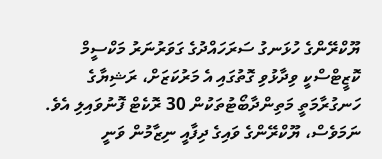ޔޫކްރޭންގެ ހުޅަނގު ސަރަހައްދުގެ ގަވަރުނަރު މަކްސީމް ކޮޒީޓްސްކީ ވިދާޅުވި ގޮތުގައި އެ މަރުކަޒަށް، ރަޝިޔާގެ ހަނގުރާމަތީ މަތިންދާބޯޓުތަކުން 30 ރޮކެޓް ފޮނުވައިލި އެވެ. ނަމަވެސް، ޔޫކްރޭންގެ ވައިގެ ދިފާއީ ނިޒާމުން ވަނީ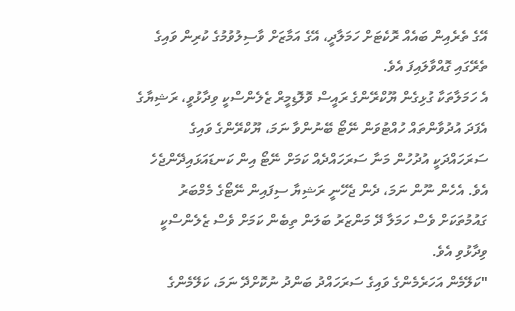އޭގެ ތެރެއިން ބައެއް ރޮކެޓަށް ހަމަލާދީ، އޭގެ އަމާޒަށް ވާސިލުވުމުގެ ކުރިން ވައިގެ ތެރޭގައި ގޮއްވާލައިފަ އެވެ.
އެ ހަމަލާތަކާ ގުޅިގެން ޔޫކްރޭންގެ ރައީސް ވޮލޮޑިމީރް ޒެލެންސްކީ ވިދާޅުވީ، ރަޝިޔާގެ އެފަދަ އުދުވާންތައް ހުއްޓުވަން ނޭޓޯ ބޭނުންވާ ނަމަ، ޔޫކްރޭންގެ ވައިގެ ސަރަހައްދަކީ އުދުހުން މަނާ ސަރަހައްދެއް ކަމަށް ނޭޓޯ އިން ކަނޑައަޅައިދޭންޖެހެ އެވެ. އެހެން ނޫން ނަމަ، ދެން ޖެހޭނީ ރަޝިޔާ ސިފައިން ނޭޓޯގެ މެމްބަރު ގައުމުތަކަށް ވެސް ހަމަލާ ދޭ މަންޒަރު ބަލަން ތިބެން ކަމަށް ވެސް ޒެލެންސްކީ ވިދާޅުވި އެވެ.
"ކަލޭމެން އަހަރެމެންގެ ވައިގެ ސަރަހައްދު ބަންދު ނުކޮށްދޭ ނަމަ، ކަލޭމެންގެ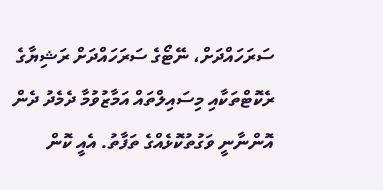ސަރަހައްދަށް، ނޭޓޯގެ ސަރަހައްދަށް ރަޝިޔާގެ ރެކޮޓްތަކާއި މިސައިލްތައް އަމާޒުވުމާ ދެމެދު ދެން އޮންނާނީ ވަގުތުކޮޅެއްގެ ތަފާތު. އެއީ ކޮން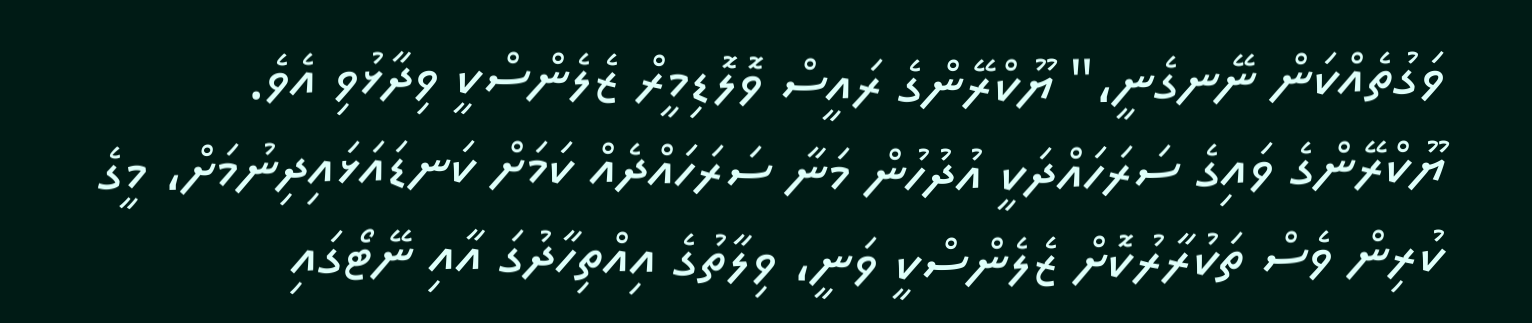ވަގުތެއްކަން ނޭނގެނީ،" ޔޫކްރޭންގެ ރައީސް ވޮލޮޑިމީރް ޒެލެންސްކީ ވިދާޅުވި އެވެ.
ޔޫކްރޭންގެ ވައިގެ ސަރަހައްދަކީ އުދުހުން މަނާ ސަރަހައްދެއް ކަމަށް ކަނޑައަޅައިދިނުމަށް، މީގެ ކުރިން ވެސް ތަކުރާރުކޮށް ޒެލެންސްކީ ވަނީ، ވިލާތުގެ އިއްތިހާދުގަ އާއި ނޭޓޯގައި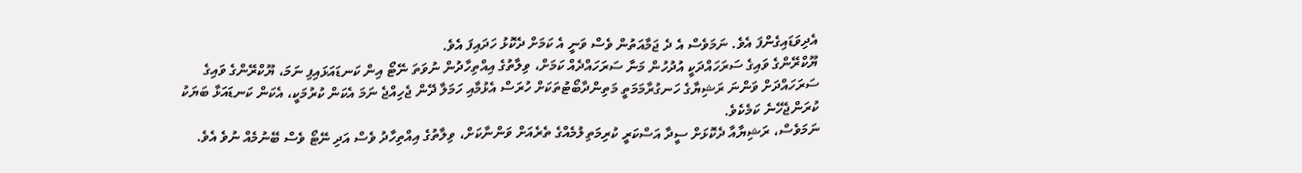އެދިވަޑައިގެންފަ އެވެ. ނަމަވެސް އެ ދެ ޖަމާއަތުން ވެސް ވަނީ އެ ކަމަށް ދެކޮޅު ހަދައިފަ އެވެ.
ޔޫކްރޭންގެ ވައިގެ ސަރަހައްދަކީ އުދުހުން މަނާ ސަރަހައްދެއް ކަމަށް، ވިލާތުގެ އިއްތިހާދުން ނުވަތަ ނޭޓޯ އިން ކަނޑައަޅައިފި ނަމަ، ޔޫކްރޭންގެ ވައިގެ ސަރަހައްދަށް ވަންނަ ރަޝިޔާގެ ހަނގުރާމަމަތީ މަތިންދާބޯޓުތަކަށް ހުރަސް އެޅުމާއި ހަމަލާ ދޭން ޖެހިއްޖެ ނަމަ އެކަން ކުރުމަކީ، އެކަން ކަނޑައަޅާ ބަޔަކު ކުރަންޖެހޭނެ ކަމެކެވެ.
ނަމަވެސް، ރަޝިޔާއާ ދެކޮޅަށް ސީދާ އަސްކަރީ ކުރިމަތިލުމެއްގެ ތެރެއަށް ވަންނާކަށް، ވިލާތުގެ އިއްތިހާދު ވެސް އަދި ނޭޓޯ ވެސް ބޭނުމެއް ނުވެ އެވެ.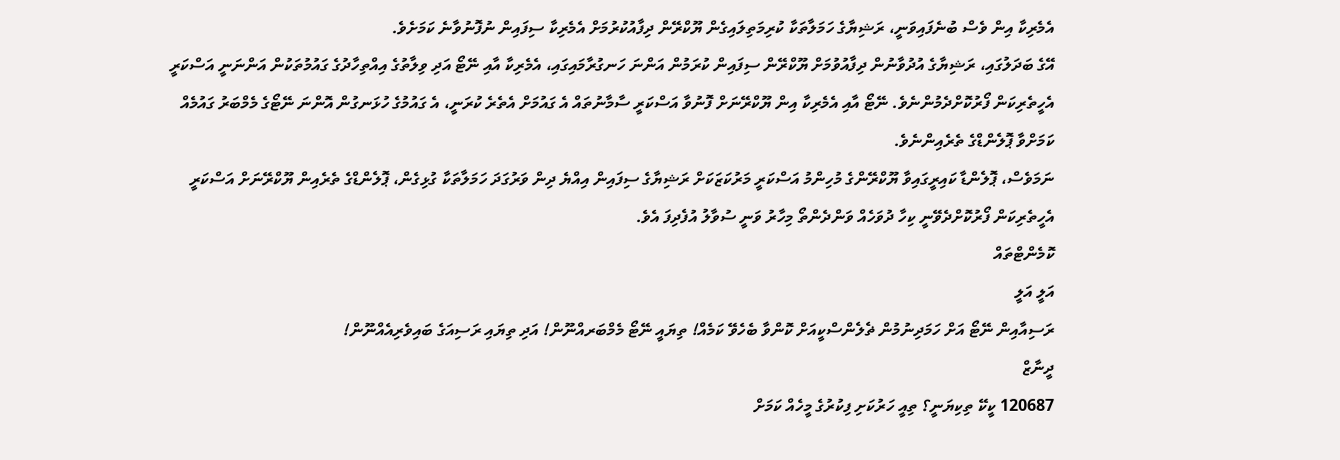އެމެރިކާ އިން ވެސް ބުނެފައިވަނީ، ރަޝިޔާގެ ހަމަލާތަކާ ކުރިމަތިލައިގެން ޔޫކްރޭން ދިފާއުކުރުމަށް އެމެރިކާ ސިފައިން ނުފޮނުވާނެ ކަމަށެވެ.
އޭގެ ބަދަލުގައި، ރަޝިޔާގެ އުދުވާނުން ދިފާއުވުމަށް ޔޫކްރޭން ސިފައިން ކުރަމުން އަންނަ ހަނގުރާމައިގައި، އެމެރިކާ އާއި ނޭޓޯ އަދި ވިލާތުގެ އިއްތިހާދުގެ ގައުމުތަކުން އަންނަނީ އަސްކަރީ އެހީތެރިކަން ފޯރުކޮށްދެމުންނެވެ. ނޭޓޯ އާއި އެމެރިކާ އިން ޔޫކްރޭނަށް ފޮނުވާ އަސްކަރީ ސާމާނުތައް އެ ގައުމަށް އެތެރެ ކުރަނީ، އެ ގައުމުގެ ހުޅަނގުން އޮންނަ ނޭޓޯގެ މެމްބަރު ގައުމެއް ކަމަށްވާ ޕޮލެންޑްގެ ތެރެއިންނެވެ.
ނަމަވެސް، ޕޮލެންޑާ ކައިރީގައިވާ ޔޫކްރޭންގެ މުހިންމު އަސްކަރީ މަރުކަޒަކަށް ރަޝިޔާގެ ސިފައިން އިއްޔެ ދިން ވަރުގަދަ ހަމަލާތަކާ ގުޅިގެން، ޕޮލެންޑްގެ ތެރެއިން ޔޫކްރޭނަށް އަސްކަރީ އެހީތެރިކަން ފޯރުކޮށްދެވޭނީ ކިހާ ދުވަހެއް ވަންދެންތޯ މިހާރު ވަނީ ސުވާލު އުފެދިފަ އެވެ.
ކޮމެންޓްތައް
އަލީ އަލީ
ރަސިއާއިން ނޭޓޯ އަށް ހަމަދިނުމުން ޡެލެންސްކީއަށް ކޮންވާ ބެހެވޭ ކަމެއް! ތިޔައީ ނޭޓޯ މެމްބަރއްނޫން! އަދި ތިޔައި ރަސިއަގެ ބައިވެރިއެއްނޫން!
ދީނާޒް
120687 ކީކޭ ތިކިޔަނީ؟ ތިއީ ހަރުކަށި ފިކުރުގެ މީހެއް ކަމަށް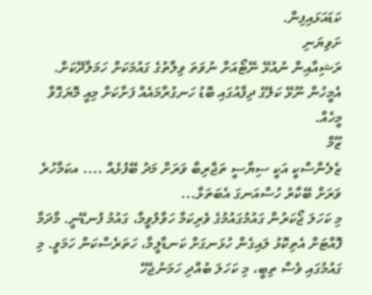ކަޑައަޅައިފިން.
ށަވިޔަނި
ރަޝިއާއިން ނުއުޅޭ ނޭޓޯއަށް ނުވަތަ ވިލާތުގެ ގައުމަކަށް ހަމަލާދޭކަށް. އެމީހުން ނޫޅޭ ކަލޭގެ ދިފާއުގައި ބޮޑު ހަނގުރާމައެއް ފަށާކަށް މިއީ މޮޔަގޮވާ މީހެއް.
ޒޫމް
ޒެލެންސްކީ އަކީ ސިޔާސީ ތަޖްރިބާ ވަރަށް މަދު ބޭފުޅެއް .... އކަމާހުރެ ވަރަށް ބޭކާރު ހުސްއަނގަ އެބަތަޅާ...
މި ކަހަލަ ޖޯކަރުން ގައުމުގައުމުގެ ވެރިކަމާ ހަވާލުވީމާ، ގައުމު ފުނޑޭނީ. މާދަމާ ފޮއްޓަށް އެތިކޮޅު ލައިގެން ހުޅަނގަށް ކަނޑާލީމާ، ހަތަރެސްކަން ހަމަވީ. މި ގައުމުގައި ވެސް ތިބީ، މި ކަހަލަ ބުއްދި ހަމަނުޖެހޭ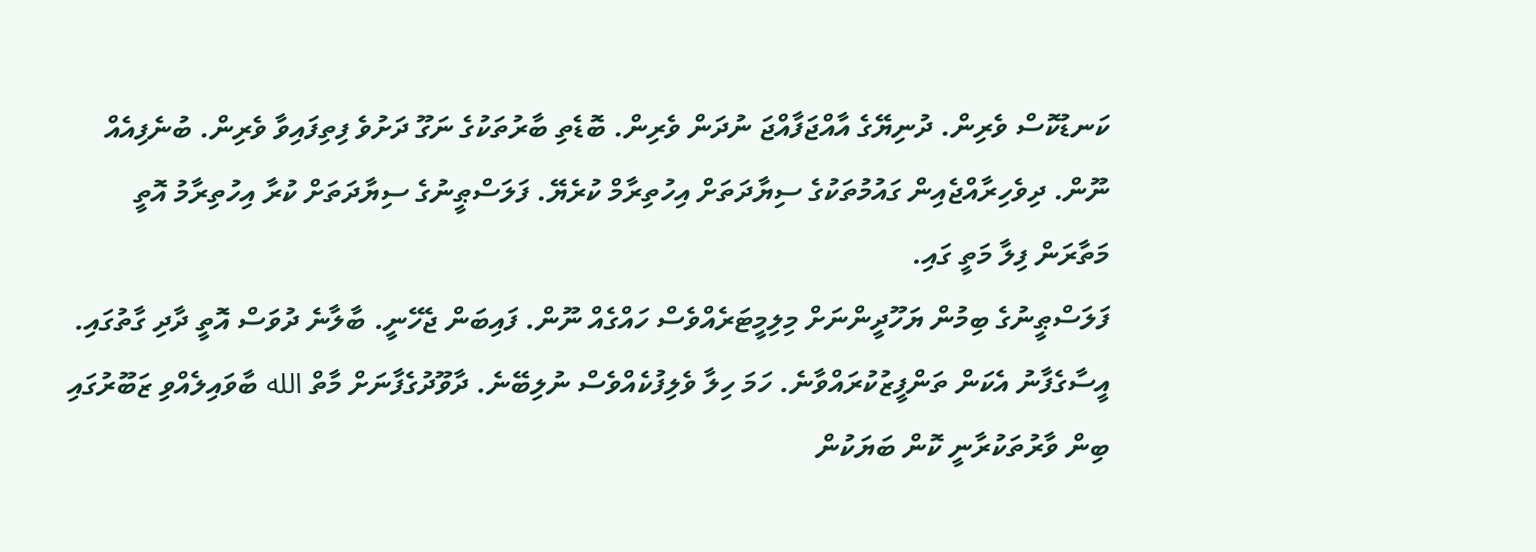ކަނޑުކޮސް ވެރިން. ދުނިޔޭގެ އާއްޖަފާއްޖަ ނުދަން ވެރިން. ބޮޑެތި ބާރުތަކުގެ ނަގޫ ދަށުވެ ފިތިފައިވާ ވެރިން. ބުނެފިއެއް ނޫން. ދިވެހިރާއްޖެއިން ގައުމުތަކުގެ ސިޔާދަތަށް އިހުތިރާމް ކުރެޔޭ. ފަލަސްޠީނުގެ ސިޔާދަތަށް ކުރާ އިހުތިރާމު އޮތީ މަތާރަން ފިލާ މަތީ ގައި.
ފަލަސްޠީނުގެ ބިމުން ޔަހޫދީންނަށް މިލިމީޓަރެއްވެސް ހައްގެއް ނޫން. ފައިބަން ޖެހޭނީ. ބާލާނެ ދުވަސް އޮތީ ދާދި ގާތުގައި. އީސާގެފާނު އެކަން ތަންފީޒުކުރައްވާނެ. ހަމަ ހިލާ ވެލިފުކެއްވެސް ނުލިބޭނެ. ދާވޫދުގެފާނަށް މާތް الله ބާވައިލެއްވި ޒަބޫރުގައި ބިން ވާރުތަކުރާނީ ކޮން ބަޔަކުން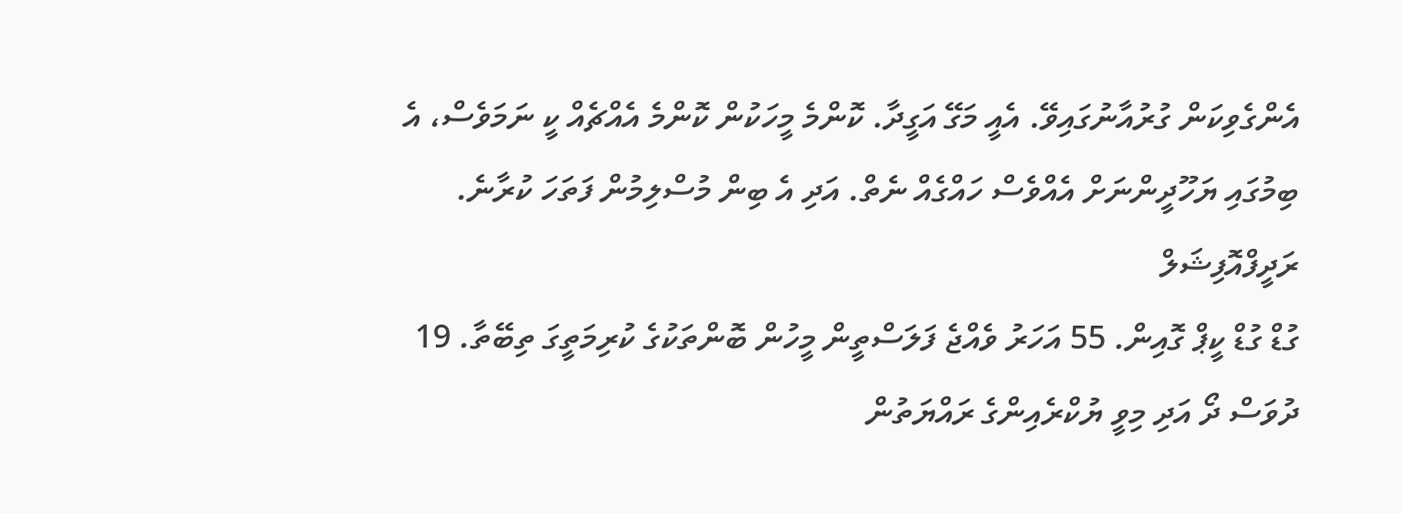އެންގެވިކަން ގުރުއާނުގައިވޭ. އެއީ މަގޭ އަގީދާ. ކޮންމެ މީހަކުން ކޮންމެ އެއްޗެއް ކީ ނަމަވެސް، އެ ބިމުގައި ޔަހޫދީންނަށް އެއްވެސް ހައްގެއް ނެތް. އަދި އެ ބިން މުސްލިމުން ފަތަހަ ކުރާނެ.
ރަދީފްއޮފިޝަލް
ގުޑް ގުޑް ކީޕް ގޮއިން. 55 އަހަރު ވެއްޖެ ފަލަސްތީން މީހުން ބޮންތަކުގެ ކުރިމަތީގަ ތިބޭތާ. 19 ދުވަސް ދޯ އަދި މިވީ ޔުކްރެއިންގެ ރައްޔަތުން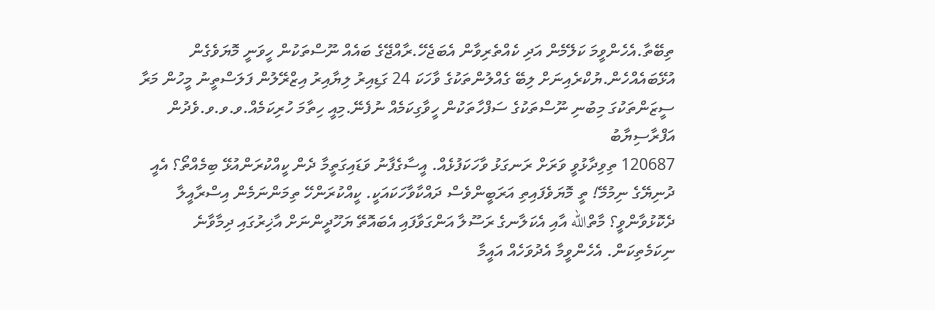ތިބޭތާ.އެހެންވީމަ ކަލޭމެން އަދި ކެއްތެރިވާން އެބަޖެހޭ.ރާއްޖޭގެ ބައެއް ނޫސްތަކުން ހީވަނީ މޮޔަވެގެން އުޅޭބައެއްހެން.ޔުކްރެއިނަށް ލިބޭ ގެއްލުންތަކުގެ ވާހަކަ 24 ގަޑިއިރު ލިޔާއިރު އިޒްރޭލުން ފަލަސްތީނު މީހުން މަރާ ސީޒަންތަކުގަ މިބުނި ނޫސްތަކުގެ ސަފްހާތަކުން ހީވާގިކަމެއް ނުފެނޭ.މިއީ ހިތާމަ ހުރިކަމެއް.ވ.ވ.ވ.ވެދުން
އަފްރާސިޔާބު
120687 ތިވިދާޅުވީ ވަރަށް ރަނގަޅު ވާހަކަފުޅެއް. އީސާގެފާނު ވަޑައިގަތީމާ ދެން ކީއްކުރަންއުޅޭ ބިމެއްތޯ؟ އެއީ ދުނިޔޭގެ ނިމުމޭ! ތީ މޮޔަވެފައިތި އަރަބީންވެސް ދައްކާވާހަކައަކީ. ކީއްކުރަންހޭ ތިމަންނަމެން އިސްރާއީލާ ދެކޮޅުވާންވީ؟ މާތްالله އާއި އެކަލާނގެ ރަސޫލާ އަންގަވާފައި އެބައޮތޭ ޔަހޫދީންނަށް އާޚިރުގައި ދިމާވާނެ ނިކަމެތިކަން. އެހެންވީމާ އެދުވަހެއް އައީމާ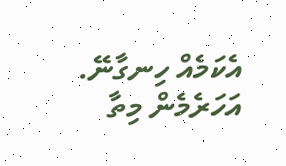އެކަމެއް ހިނގާނޭ. އަހަރެމެން މިތާ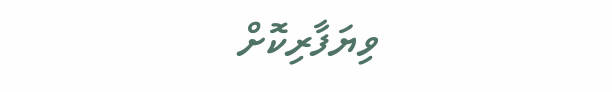ވިޔަފާރިކޮށް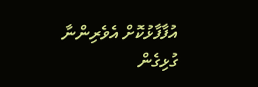އުފާފާޅުކޮށް އެވެރިންނާ ގުޅިގެން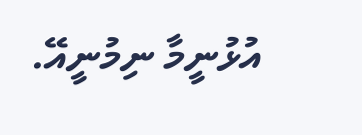އުޅުނީމާ ނިމުނީއޭ.